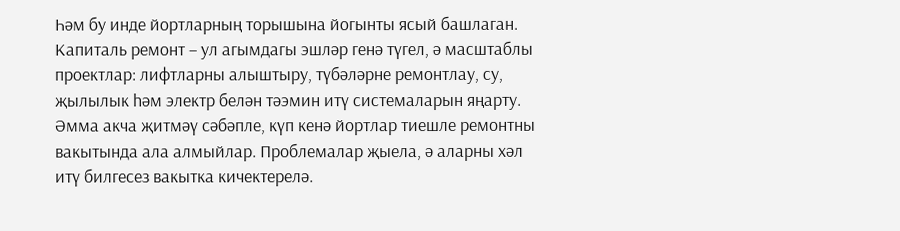Һәм бу инде йортларның торышына йогынты ясый башлаган. Капиталь ремонт – ул агымдагы эшләр генә түгел, ә масштаблы проектлар: лифтларны алыштыру, түбәләрне ремонтлау, су, җылылык һәм электр белән тәэмин итү системаларын яңарту. Әмма акча җитмәү сәбәпле, күп кенә йортлар тиешле ремонтны вакытында ала алмыйлар. Проблемалар җыела, ә аларны хәл итү билгесез вакытка кичектерелә.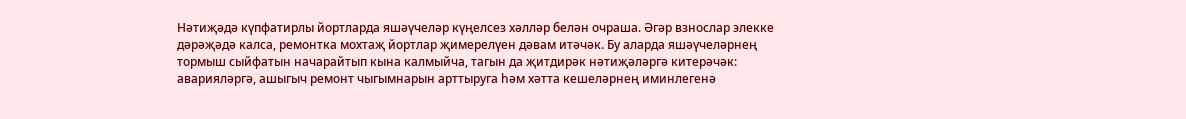Нәтиҗәдә күпфатирлы йортларда яшәүчеләр күңелсез хәлләр белән очраша. Әгәр взнослар элекке дәрәҗәдә калса, ремонтка мохтаҗ йортлар җимерелүен дәвам итәчәк. Бу аларда яшәүчеләрнең тормыш сыйфатын начарайтып кына калмыйча, тагын да җитдирәк нәтиҗәләргә китерәчәк: аварияләргә, ашыгыч ремонт чыгымнарын арттыруга һәм хәтта кешеләрнең иминлегенә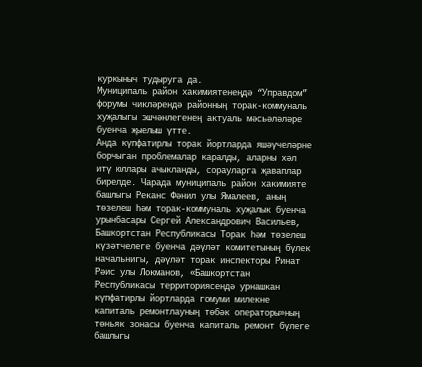куркыныч тудыруга да.
Муниципаль район хакимиятенеңдә “Управдом” форумы чикләрендә районның торак-коммуналь хуҗалыгы эшчәнлегенең актуаль мәсьәләләре буенча җыелыш үтте.
Анда күпфатирлы торак йортларда яшәүчеләрне борчыган проблемалар каралды, аларны хәл итү юллары ачыкланды, сорауларга җаваплар бирелде. Чарада муниципаль район хакимияте башлыгы Реканс Фәнил улы Ямалеев, аның төзелеш һәм торак-коммуналь хуҗалык буенча урынбасары Сергей Александрович Васильев, Башкортстан Республикасы Торак һәм төзелеш күзәтчелеге буенча дәүләт комитетының бүлек начальнигы, дәүләт торак инспекторы Ринат Рәис улы Локманов, «Башкортстан Республикасы территориясендә урнашкан күпфатирлы йортларда гомуми милекне капиталь ремонтлауның төбәк операторы»ның төньяк зонасы буенча капиталь ремонт бүлеге башлыгы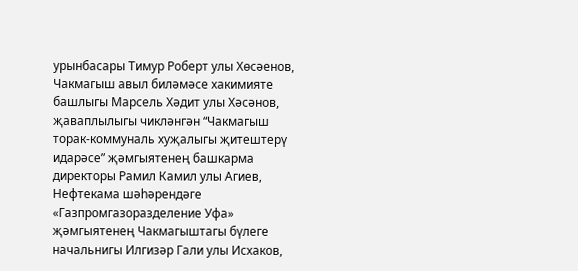урынбасары Тимур Роберт улы Хөсәенов, Чакмагыш авыл биләмәсе хакимияте башлыгы Марсель Хәдит улы Хәсәнов, җаваплылыгы чикләнгән “Чакмагыш торак-коммуналь хуҗалыгы җитештерү идарәсе” җәмгыятенең башкарма директоры Рамил Камил улы Агиев, Нефтекама шәһәрендәге «Газпромгазоразделение Уфа» җәмгыятенең Чакмагыштагы бүлеге начальнигы Илгизәр Гали улы Исхаков,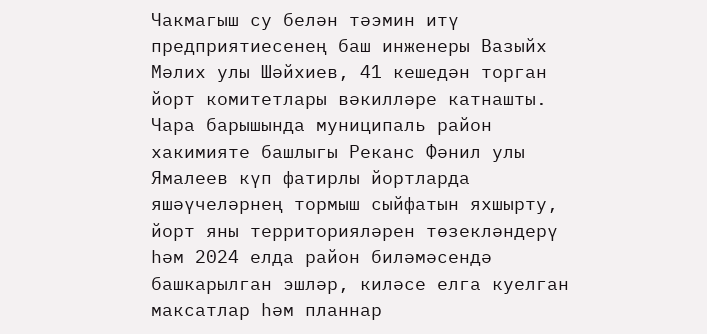Чакмагыш су белән тәэмин итү предприятиесенең баш инженеры Вазыйх Мәлих улы Шәйхиев, 41 кешедән торган йорт комитетлары вәкилләре катнашты. Чара барышында муниципаль район хакимияте башлыгы Реканс Фәнил улы Ямалеев күп фатирлы йортларда яшәүчеләрнең тормыш сыйфатын яхшырту, йорт яны территорияләрен төзекләндерү һәм 2024 елда район биләмәсендә башкарылган эшләр, киләсе елга куелган максатлар һәм планнар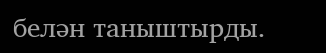белән таныштырды.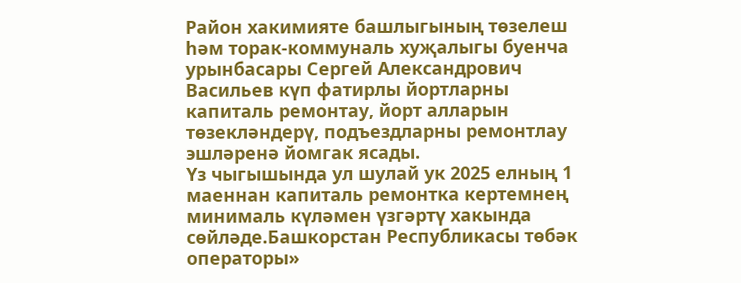Район хакимияте башлыгының төзелеш һәм торак-коммуналь хуҗалыгы буенча урынбасары Сергей Александрович Васильев күп фатирлы йортларны капиталь ремонтау, йорт алларын төзекләндерү, подъездларны ремонтлау эшләренә йомгак ясады.
Үз чыгышында ул шулай ук 2025 елның 1 маеннан капиталь ремонтка кертемнең минималь күләмен үзгәртү хакында сөйләде.Башкорстан Республикасы төбәк операторы»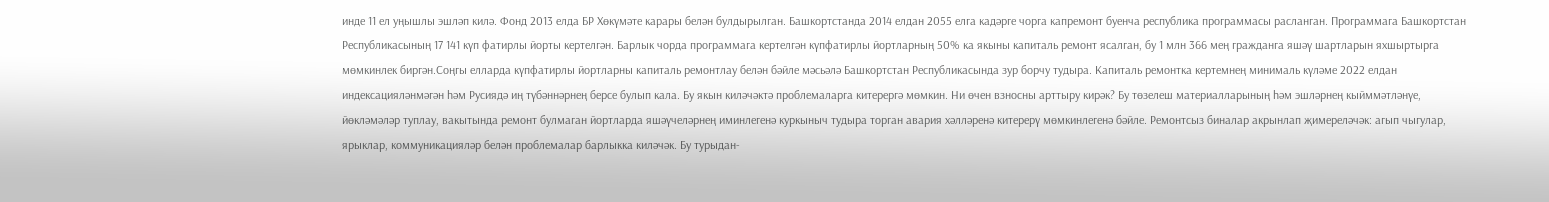инде 11 ел уңышлы эшләп килә. Фонд 2013 елда БР Хөкүмәте карары белән булдырылган. Башкортстанда 2014 елдан 2055 елга кадәрге чорга капремонт буенча республика программасы расланган. Программага Башкортстан Республикасының 17 141 күп фатирлы йорты кертелгән. Барлык чорда программага кертелгән күпфатирлы йортларның 50% ка якыны капиталь ремонт ясалган, бу 1 млн 366 мең гражданга яшәү шартларын яхшыртырга мөмкинлек биргән.Соңгы елларда күпфатирлы йортларны капиталь ремонтлау белән бәйле мәсьәлә Башкортстан Республикасында зур борчу тудыра. Капиталь ремонтка кертемнең минималь күләме 2022 елдан индексацияләнмәгән һәм Русиядә иң түбәннәрнең берсе булып кала. Бу якын киләчәктә проблемаларга китерергә мөмкин. Ни өчен взносны арттыру кирәк? Бу төзелеш материалларының һәм эшләрнең кыйммәтләнүе, йөкләмәләр туплау, вакытында ремонт булмаган йортларда яшәүчеләрнең иминлегенә куркыныч тудыра торган авария хәлләренә китерерү мөмкинлегенә бәйле. Ремонтсыз биналар акрынлап җимереләчәк: агып чыгулар, ярыклар, коммуникацияләр белән проблемалар барлыкка киләчәк. Бу турыдан-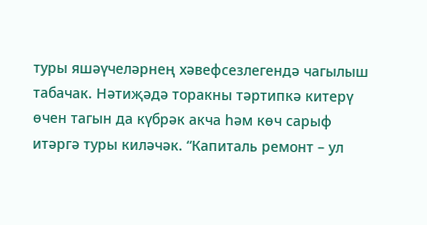туры яшәүчеләрнең хәвефсезлегендә чагылыш табачак. Нәтиҗәдә торакны тәртипкә китерү өчен тагын да күбрәк акча һәм көч сарыф итәргә туры киләчәк. “Капиталь ремонт – ул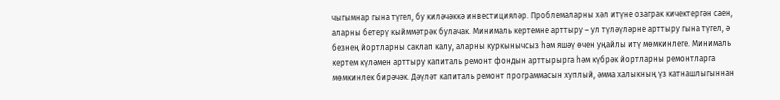чыгымнар гына түгел, бу киләчәккә инвестицияләр. Проблемаларны хәл итүне озаграк кичектергән саен, аларны бетерү кыйммәтрәк булачак. Минималь кертемне арттыру – ул түләүләрне арттыру гына түгел, ә безнең йортларны саклап калу, аларны куркынычсыз һәм яшәү өчен уңайлы итү мөмкинлеге. Минималь кертем күләмен арттыру капиталь ремонт фондын арттырырга һәм күбрәк йортларны ремонтларга мөмкинлек бирәчәк. Дәүләт капиталь ремонт программасын хуплый, әмма халыкның үз катнашлыгыннан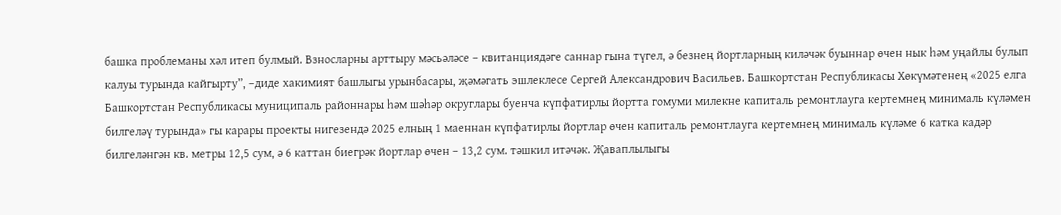башка проблеманы хәл итеп булмый. Взносларны арттыру мәсьәләсе – квитанциядәге саннар гына түгел, ә безнең йортларның киләчәк буыннар өчен нык һәм уңайлы булып калуы турында кайгырту”, –диде хакимият башлыгы урынбасары, җәмәгать эшлеклесе Сергей Александрович Васильев. Башкортстан Республикасы Хөкүмәтенең «2025 елга Башкортстан Республикасы муниципаль районнары һәм шәһәр округлары буенча күпфатирлы йортта гомуми милекне капиталь ремонтлауга кертемнең минималь күләмен билгеләү турында» гы карары проекты нигезендә 2025 елның 1 маеннан күпфатирлы йортлар өчен капиталь ремонтлауга кертемнең минималь күләме 6 катка кадәр билгеләнгән кв. метры 12,5 сум, ә 6 каттан биегрәк йортлар өчен – 13,2 сум. тәшкил итәчәк. Җаваплылыгы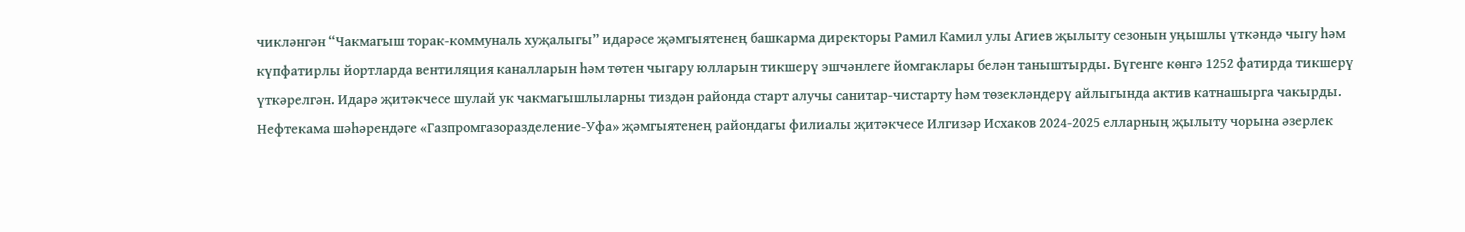чикләнгән “Чакмагыш торак-коммуналь хуҗалыгы” идарәсе җәмгыятенең башкарма директоры Рамил Камил улы Агиев җылыту сезонын уңышлы үткәндә чыгу һәм күпфатирлы йортларда вентиляция каналларын һәм төтен чыгару юлларын тикшерү эшчәнлеге йомгаклары белән таныштырды. Бүгенге көнгә 1252 фатирда тикшерү үткәрелгән. Идарә җитәкчесе шулай ук чакмагышлыларны тиздән районда старт алучы санитар-чистарту һәм төзекләндерү айлыгында актив катнашырга чакырды. Нефтекама шәһәрендәге «Газпромгазоразделение-Уфа» җәмгыятенең райондагы филиалы җитәкчесе Илгизәр Исхаков 2024-2025 елларның җылыту чорына әзерлек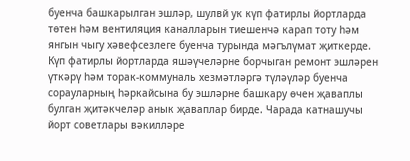буенча башкарылган эшләр, шулвй ук күп фатирлы йортларда төтен һәм вентиляция каналларын тиешенчә карап тоту һәм янгын чыгу хәвефсезлеге буенча турында мәгълүмат җиткерде. Күп фатирлы йортларда яшәүчеләрне борчыган ремонт эшләрен үткәрү һәм торак-коммуналь хезмәтләргә түләүләр буенча сорауларның һәркайсына бу эшләрне башкару өчен җаваплы булган җитәкчеләр анык җаваплар бирде. Чарада катнашучы йорт советлары вәкилләре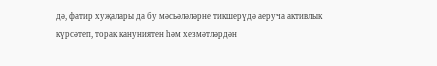дә, фатир хуҗалары да бу мәсьәләләрне тикшерүдә аеруча активлык күрсәтеп, торак кануниятен һәм хезмәтләрдән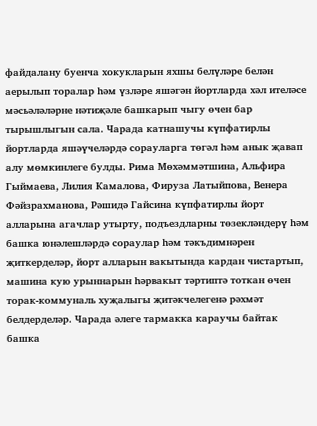файдалану буенча хокукларын яхшы белүләре белән аерылып торалар һәм үзләре яшәгән йортларда хәл ителәсе мәсьәләләрне нәтиҗәле башкарып чыгу өчен бар тырышлыгын сала. Чарада катнашучы күпфатирлы йортларда яшәүчеләрдә сорауларга төгәл һәм анык җавап алу мөмкинлеге булды. Рима Мөхәммәтшина, Альфира Гыймаева, Лилия Камалова, Фируза Латыйпова, Венера Фәйзрахманова, Рәшидә Гайсина күпфатирлы йорт алларына агачлар утырту, подъездларны төзекләндерү һәм башка юнәлешләрдә сораулар һәм тәкъдимнәрен җиткерделәр, йорт алларын вакытында кардан чистартып, машина кую урыннарын һәрвакыт тәртиптә тоткан өчен торак-коммуналь хуҗалыгы җитәкчелегенә рәхмәт белдерделәр. Чарада әлеге тармакка караучы байтак башка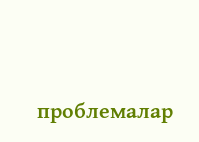проблемалар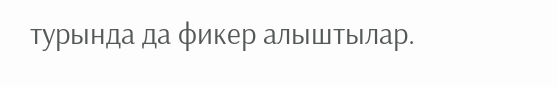турында да фикер алыштылар.